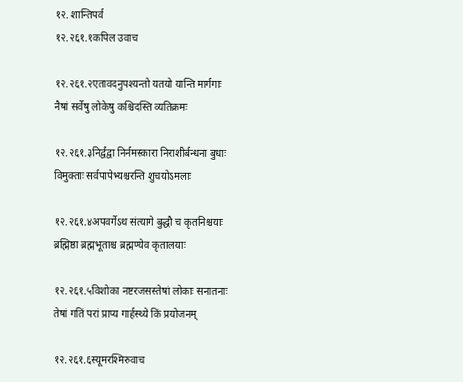१२. शान्तिपर्व
१२.२६१.१कपिल उवाच

१२.२६१.२एतावदनुपश्यन्तो यतयो यान्ति मार्गगाः
नैषां सर्वेषु लोकेषु कश्चिदस्ति व्यतिक्रमः

१२.२६१.३निर्द्वंद्वा निर्नमस्कारा निराशीर्बन्धना बुधाः
विमुक्ताः सर्वपापेभ्यश्चरन्ति शुचयोऽमलाः

१२.२६१.४अपवर्गेऽथ संत्यागे बुद्धौ च कृतनिश्चयाः
ब्रह्मिष्ठा ब्रह्मभूताश्च ब्रह्मण्येव कृतालयाः

१२.२६१.५विशोका नष्टरजसस्तेषां लोकाः सनातनाः
तेषां गतिं परां प्राप्य गार्हस्थ्ये किं प्रयोजनम्

१२.२६१.६स्यूमरश्मिरुवाच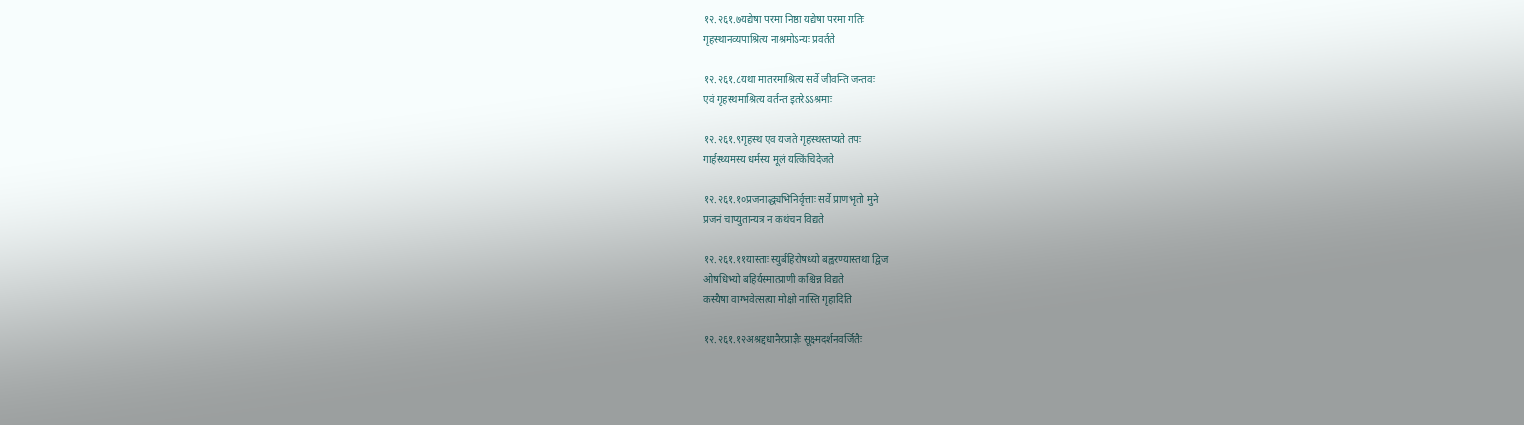१२.२६१.७यद्येषा परमा निष्ठा यद्येषा परमा गतिः
गृहस्थानव्यपाश्रित्य नाश्रमोऽन्यः प्रवर्तते

१२.२६१.८यथा मातरमाश्रित्य सर्वे जीवन्ति जन्तवः
एवं गृहस्थमाश्रित्य वर्तन्त इतरेऽऽश्रमाः

१२.२६१.९गृहस्थ एव यजते गृहस्थस्तप्यते तपः
गार्हस्थ्यमस्य धर्मस्य मूलं यत्किंचिदेजते

१२.२६१.१०प्रजनाद्ध्यभिनिर्वृत्ताः सर्वे प्राणभृतो मुने
प्रजनं चाप्युतान्यत्र न कथंचन विद्यते

१२.२६१.११यास्ताः स्युर्बहिरोषध्यो बह्वरण्यास्तथा द्विज
ओषधिभ्यो बहिर्यस्मात्प्राणी कश्चिन्न विद्यते
कस्यैषा वाग्भवेत्सत्या मोक्षो नास्ति गृहादिति

१२.२६१.१२अश्रद्दधानैरप्राज्ञैः सूक्ष्मदर्शनवर्जितैः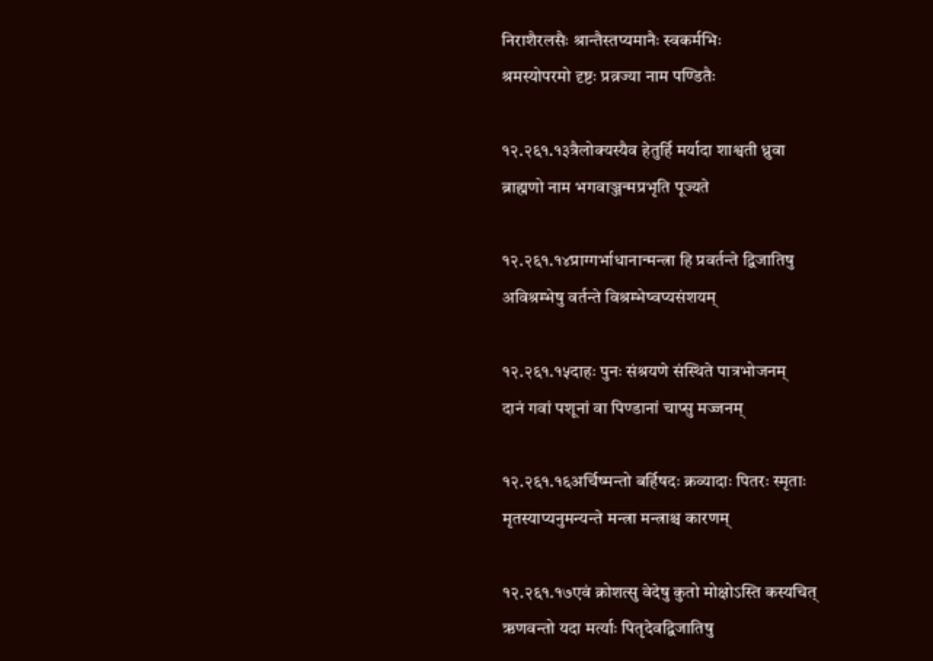निराशैरलसैः श्रान्तैस्तप्यमानैः स्वकर्मभिः
श्रमस्योपरमो दृष्टः प्रव्रज्या नाम पण्डितैः

१२.२६१.१३त्रैलोक्यस्यैव हेतुर्हि मर्यादा शाश्वती ध्रुवा
ब्राह्मणो नाम भगवाञ्जन्मप्रभृति पूज्यते

१२.२६१.१४प्राग्गर्भाधानान्मन्त्रा हि प्रवर्तन्ते द्विजातिषु
अविश्रम्भेषु वर्तन्ते विश्रम्भेष्वप्यसंशयम्

१२.२६१.१५दाहः पुनः संश्रयणे संस्थिते पात्रभोजनम्
दानं गवां पशूनां वा पिण्डानां चाप्सु मज्जनम्

१२.२६१.१६अर्चिष्मन्तो बर्हिषदः क्रव्यादाः पितरः स्मृताः
मृतस्याप्यनुमन्यन्ते मन्त्रा मन्त्राश्च कारणम्

१२.२६१.१७एवं क्रोशत्सु वेदेषु कुतो मोक्षोऽस्ति कस्यचित्
ऋणवन्तो यदा मर्त्याः पितृदेवद्विजातिषु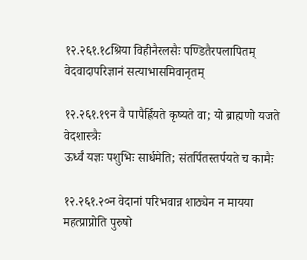१२.२६१.१८श्रिया विहीनैरलसैः पण्डितैरपलापितम्
वेदवादापरिज्ञानं सत्याभासमिवानृतम्

१२.२६१.१९न वै पापैर्ह्रियते कृष्यते वा; यो ब्राह्मणो यजते वेदशास्त्रैः
ऊर्ध्वं यज्ञः पशुभिः सार्धमेति; संतर्पितस्तर्पयते च कामैः

१२.२६१.२०न वेदानां परिभवान्न शाठ्येन न मायया
महत्प्राप्नोति पुरुषो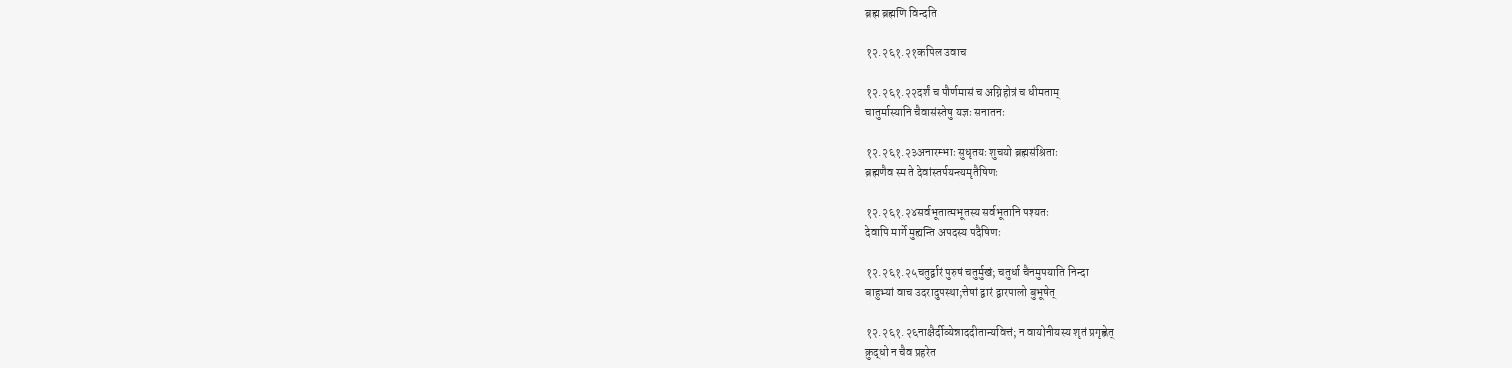ब्रह्म ब्रह्मणि विन्दति

१२.२६१.२१कपिल उवाच

१२.२६१.२२दर्शं च पौर्णमासं च अग्निहोत्रं च धीमताम्
चातुर्मास्यानि चैवासंस्तेषु यज्ञः सनातनः

१२.२६१.२३अनारम्भाः सुधृतयः शुचयो ब्रह्मसंश्रिताः
ब्रह्मणैव स्म ते देवांस्तर्पयन्त्यमृतैषिणः

१२.२६१.२४सर्वभूतात्मभूतस्य सर्वभूतानि पश्यतः
देवापि मार्गे मुह्यन्ति अपदस्य पदैषिणः

१२.२६१.२५चतुर्द्वारं पुरुषं चतुर्मुखं; चतुर्धा चैनमुपयाति निन्दा
बाहुभ्यां वाच उदरादुपस्था;त्तेषां द्वारं द्वारपालो बुभूषेत्

१२.२६१.२६नाक्षैर्दीव्येन्नाददीतान्यवित्तं; न वायोनीयस्य शृतं प्रगृह्णेत्
क्रुद्धो न चैव प्रहरेत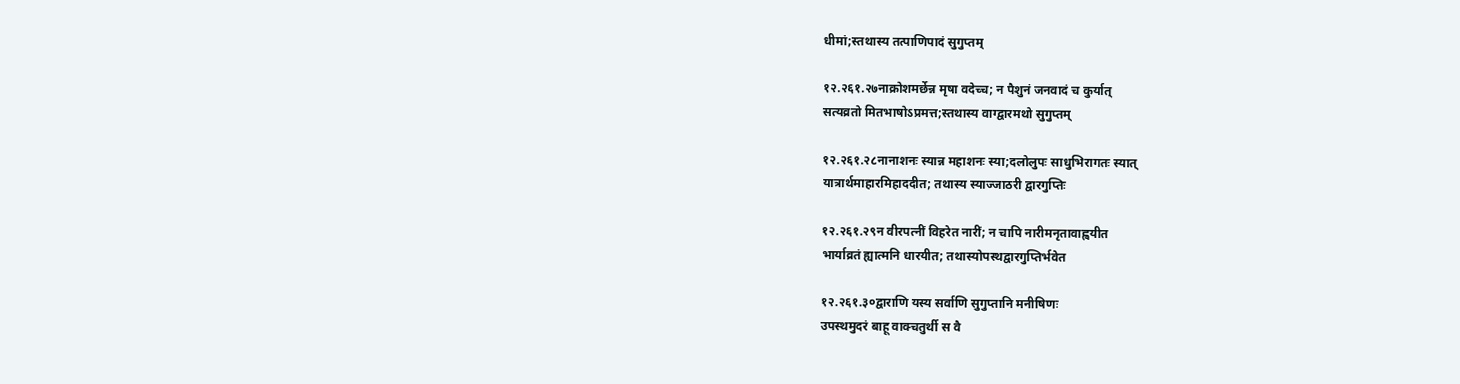धीमां;स्तथास्य तत्पाणिपादं सुगुप्तम्

१२.२६१.२७नाक्रोशमर्छेन्न मृषा वदेच्च; न पैशुनं जनवादं च कुर्यात्
सत्यव्रतो मितभाषोऽप्रमत्त;स्तथास्य वाग्द्वारमथो सुगुप्तम्

१२.२६१.२८नानाशनः स्यान्न महाशनः स्या;दलोलुपः साधुभिरागतः स्यात्
यात्रार्थमाहारमिहाददीत; तथास्य स्याज्जाठरी द्वारगुप्तिः

१२.२६१.२९न वीरपत्नीं विहरेत नारीं; न चापि नारीमनृतावाह्वयीत
भार्याव्रतं ह्यात्मनि धारयीत; तथास्योपस्थद्वारगुप्तिर्भवेत

१२.२६१.३०द्वाराणि यस्य सर्वाणि सुगुप्तानि मनीषिणः
उपस्थमुदरं बाहू वाक्चतुर्थी स वै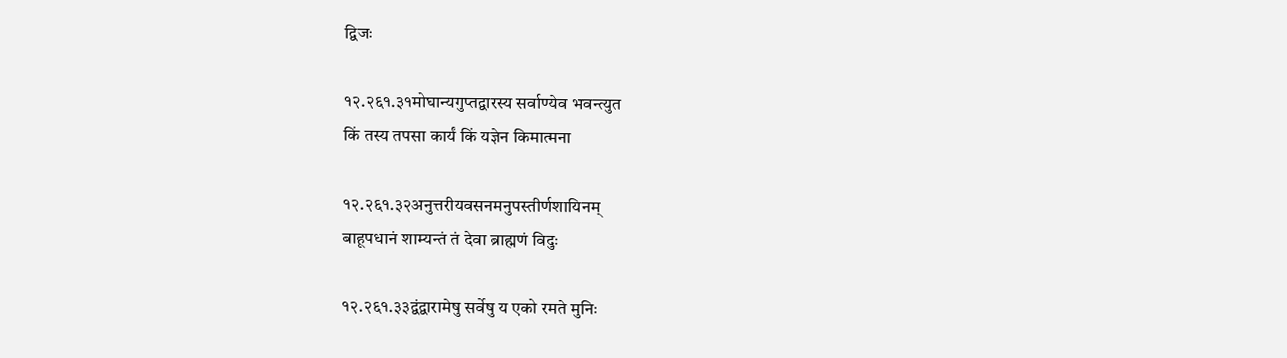द्विजः

१२.२६१.३१मोघान्यगुप्तद्वारस्य सर्वाण्येव भवन्त्युत
किं तस्य तपसा कार्यं किं यज्ञेन किमात्मना

१२.२६१.३२अनुत्तरीयवसनमनुपस्तीर्णशायिनम्
बाहूपधानं शाम्यन्तं तं देवा ब्राह्मणं विदुः

१२.२६१.३३द्वंद्वारामेषु सर्वेषु य एको रमते मुनिः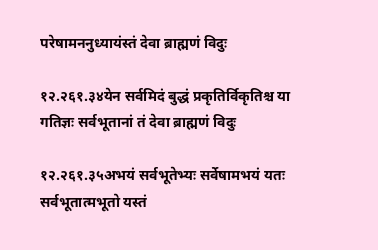परेषामननुध्यायंस्तं देवा ब्राह्मणं विदुः

१२.२६१.३४येन सर्वमिदं बुद्धं प्रकृतिर्विकृतिश्च या
गतिज्ञः सर्वभूतानां तं देवा ब्राह्मणं विदुः

१२.२६१.३५अभयं सर्वभूतेभ्यः सर्वेषामभयं यतः
सर्वभूतात्मभूतो यस्तं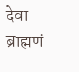देवा ब्राह्मणं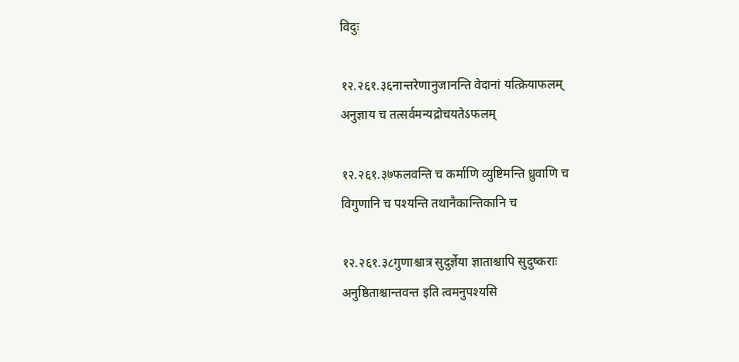विदुः

१२.२६१.३६नान्तरेणानुजानन्ति वेदानां यत्क्रियाफलम्
अनुज्ञाय च तत्सर्वमन्यद्रोचयतेऽफलम्

१२.२६१.३७फलवन्ति च कर्माणि व्युष्टिमन्ति ध्रुवाणि च
विगुणानि च पश्यन्ति तथानैकान्तिकानि च

१२.२६१.३८गुणाश्चात्र सुदुर्ज्ञेया ज्ञाताश्चापि सुदुष्कराः
अनुष्ठिताश्चान्तवन्त इति त्वमनुपश्यसि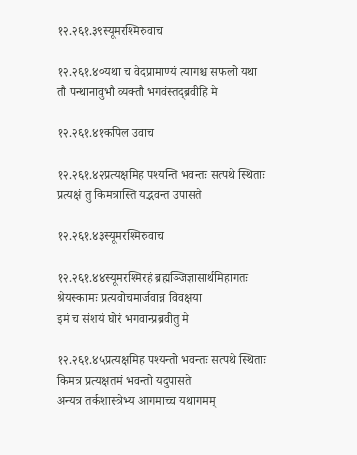१२.२६१.३९स्यूमरश्मिरुवाच

१२.२६१.४०यथा च वेदप्रामाण्यं त्यागश्च सफलो यथा
तौ पन्थानावुभौ व्यक्तौ भगवंस्तद्ब्रवीहि मे

१२.२६१.४१कपिल उवाच

१२.२६१.४२प्रत्यक्षमिह पश्यन्ति भवन्तः सत्पथे स्थिताः
प्रत्यक्षं तु किमत्रास्ति यद्भवन्त उपासते

१२.२६१.४३स्यूमरश्मिरुवाच

१२.२६१.४४स्यूमरश्मिरहं ब्रह्मञ्जिज्ञासार्थमिहागतः
श्रेयस्कामः प्रत्यवोचमार्जवान्न विवक्षया
इमं च संशयं घोरं भगवान्प्रब्रवीतु मे

१२.२६१.४५प्रत्यक्षमिह पश्यन्तो भवन्तः सत्पथे स्थिताः
किमत्र प्रत्यक्षतमं भवन्तो यदुपासते
अन्यत्र तर्कशास्त्रेभ्य आगमाच्च यथागमम्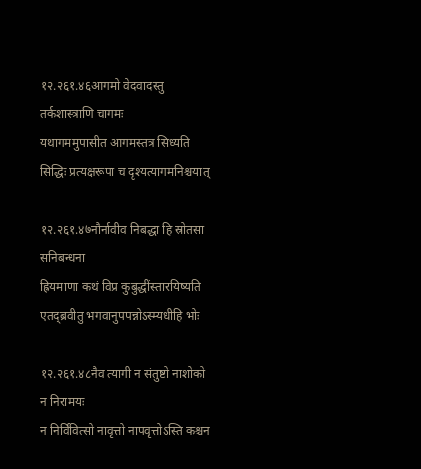१२.२६१.४६आगमो वेदवादस्तु तर्कशास्त्राणि चागमः
यथागममुपासीत आगमस्तत्र सिध्यति
सिद्धिः प्रत्यक्षरूपा च दृश्यत्यागमनिश्चयात्

१२.२६१.४७नौर्नावीव निबद्धा हि स्रोतसा सनिबन्धना
ह्रियमाणा कथं विप्र कुबुद्धींस्तारयिष्यति
एतद्ब्रवीतु भगवानुपपन्नोऽस्म्यधीहि भोः

१२.२६१.४८नैव त्यागी न संतुष्टो नाशोको न निरामयः
न निर्विवित्सो नावृत्तो नापवृत्तोऽस्ति कश्चन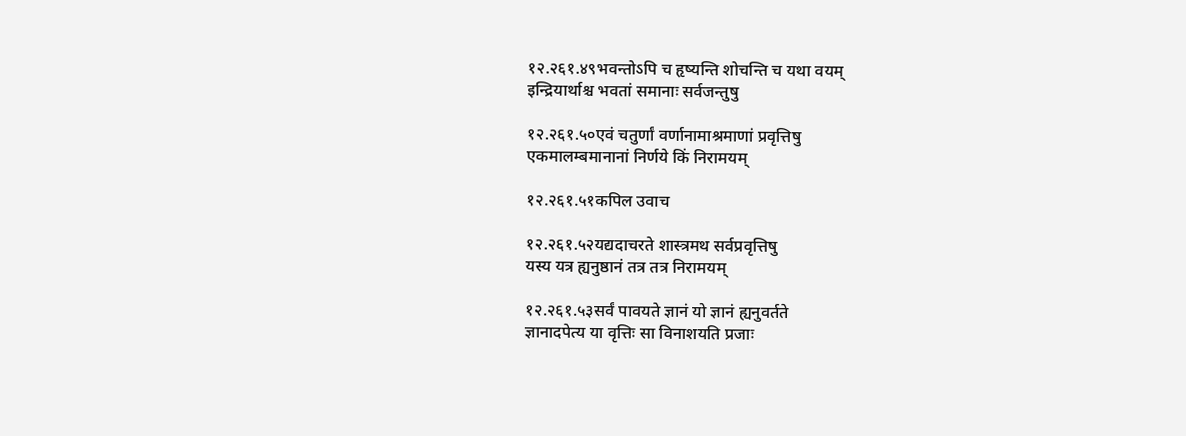१२.२६१.४९भवन्तोऽपि च हृष्यन्ति शोचन्ति च यथा वयम्
इन्द्रियार्थाश्च भवतां समानाः सर्वजन्तुषु

१२.२६१.५०एवं चतुर्णां वर्णानामाश्रमाणां प्रवृत्तिषु
एकमालम्बमानानां निर्णये किं निरामयम्

१२.२६१.५१कपिल उवाच

१२.२६१.५२यद्यदाचरते शास्त्रमथ सर्वप्रवृत्तिषु
यस्य यत्र ह्यनुष्ठानं तत्र तत्र निरामयम्

१२.२६१.५३सर्वं पावयते ज्ञानं यो ज्ञानं ह्यनुवर्तते
ज्ञानादपेत्य या वृत्तिः सा विनाशयति प्रजाः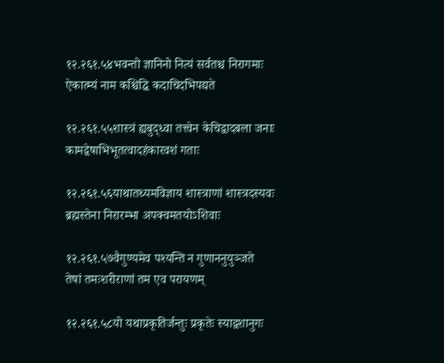१२.२६१.५४भवन्तो ज्ञानिनो नित्यं सर्वतश्च निरागमाः
ऐकात्म्यं नाम कश्चिद्धि कदाचिदभिपद्यते

१२.२६१.५५शास्त्रं ह्यबुद्ध्वा तत्त्वेन केचिद्वादबला जनाः
कामद्वेषाभिभूतत्वादहंकारवशं गताः

१२.२६१.५६याथातथ्यमविज्ञाय शास्त्राणां शास्त्रदस्यवः
ब्रह्मस्तेना निरारम्भा अपक्वमतयोऽशिवाः

१२.२६१.५७वैगुण्यमेव पश्यन्ति न गुणाननुयुञ्जते
तेषां तमःशरीराणां तम एव परायणम्

१२.२६१.५८यो यथाप्रकृतिर्जन्तुः प्रकृतेः स्याद्वशानुगः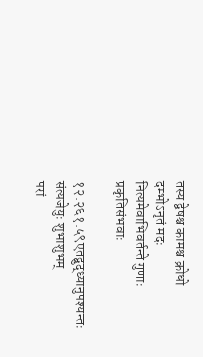तस्य द्वेषश्च कामश्च क्रोधो दम्भोऽनृतं मदः
नित्यमेवाभिवर्तन्ते गुणाः प्रकृतिसंभवाः

१२.२६१.५९एतद्बुद्ध्यानुपश्यन्तः संत्यजेयुः शुभाशुभम्
परां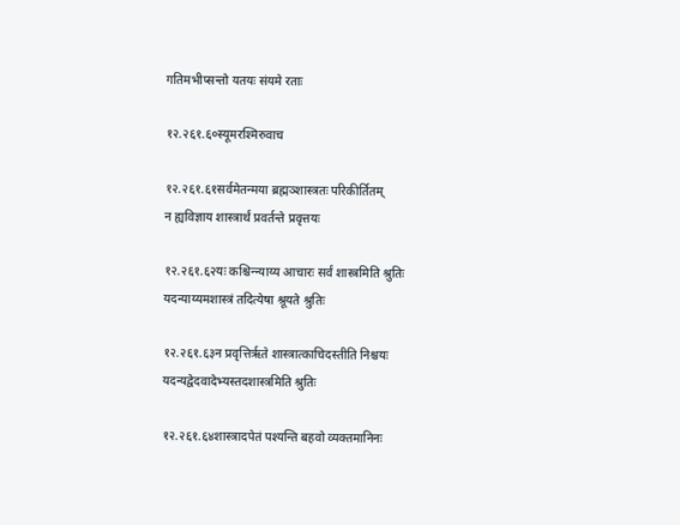गतिमभीप्सन्तो यतयः संयमे रताः

१२.२६१.६०स्यूमरश्मिरुवाच

१२.२६१.६१सर्वमेतन्मया ब्रह्मञ्शास्त्रतः परिकीर्तितम्
न ह्यविज्ञाय शास्त्रार्थं प्रवर्तन्ते प्रवृत्तयः

१२.२६१.६२यः कश्चिन्न्याय्य आचारः सर्वं शास्त्रमिति श्रुतिः
यदन्याय्यमशास्त्रं तदित्येषा श्रूयते श्रुतिः

१२.२६१.६३न प्रवृत्तिरृते शास्त्रात्काचिदस्तीति निश्चयः
यदन्यद्वेदवादेभ्यस्तदशास्त्रमिति श्रुतिः

१२.२६१.६४शास्त्रादपेतं पश्यन्ति बहवो व्यक्तमानिनः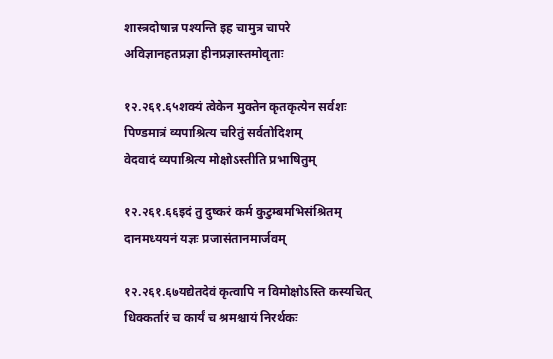शास्त्रदोषान्न पश्यन्ति इह चामुत्र चापरे
अविज्ञानहतप्रज्ञा हीनप्रज्ञास्तमोवृताः

१२.२६१.६५शक्यं त्वेकेन मुक्तेन कृतकृत्येन सर्वशः
पिण्डमात्रं व्यपाश्रित्य चरितुं सर्वतोदिशम्
वेदवादं व्यपाश्रित्य मोक्षोऽस्तीति प्रभाषितुम्

१२.२६१.६६इदं तु दुष्करं कर्म कुटुम्बमभिसंश्रितम्
दानमध्ययनं यज्ञः प्रजासंतानमार्जवम्

१२.२६१.६७यद्येतदेवं कृत्वापि न विमोक्षोऽस्ति कस्यचित्
धिक्कर्तारं च कार्यं च श्रमश्चायं निरर्थकः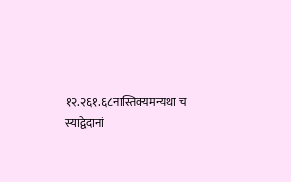१२.२६१.६८नास्तिक्यमन्यथा च स्याद्वेदानां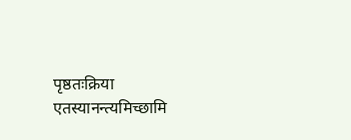पृष्ठतःक्रिया
एतस्यानन्त्यमिच्छामि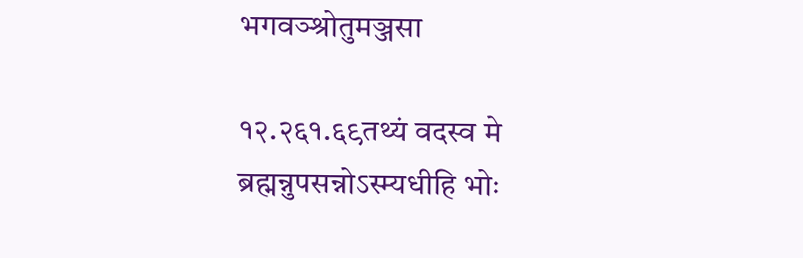भगवञ्श्रोतुमञ्जसा

१२.२६१.६९तथ्यं वदस्व मे ब्रह्मन्नुपसन्नोऽस्म्यधीहि भोः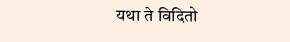यथा ते विदितो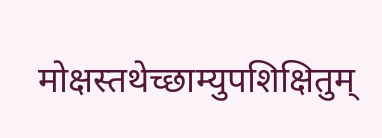मोक्षस्तथेच्छाम्युपशिक्षितुम्